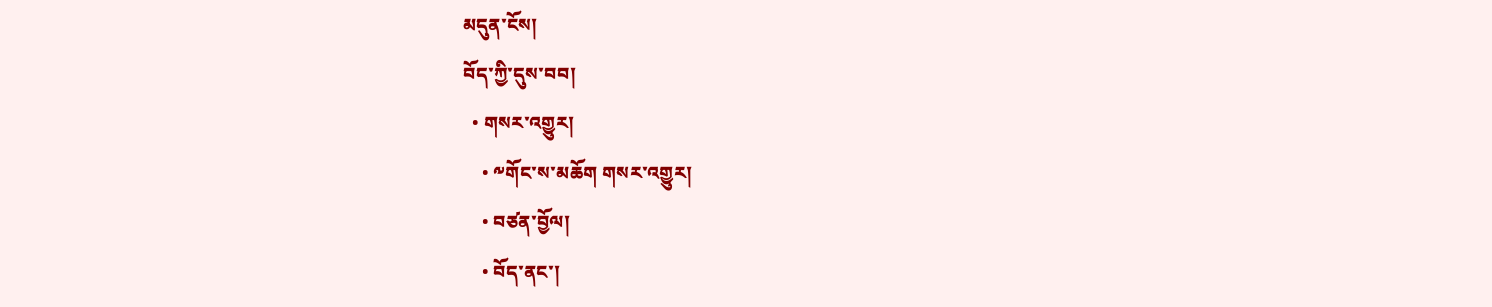མདུན་ངོས།
བོད་ཀྱི་དུས་བབ།
  • གསར་འགྱུར།
    • ༸གོང་ས་མཆོག གསར་འགྱུར།
    • བཙན་བྱོལ།
    • བོད་ནང་།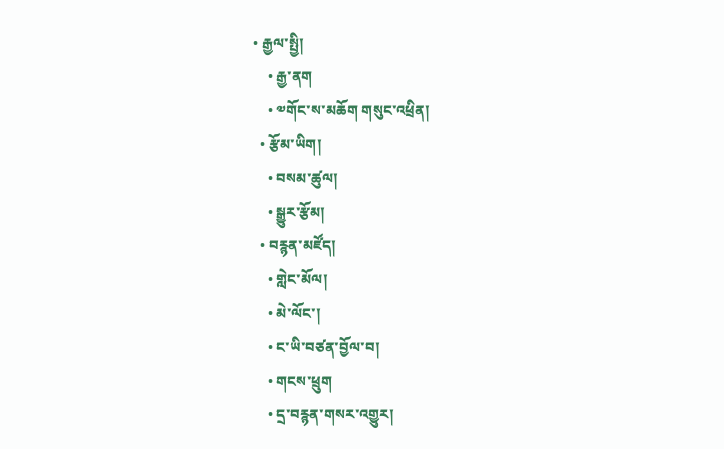• རྒྱལ་སྤྱི།
    • རྒྱ་ནག
    • ༧གོང་ས་མཆོག གསུང་འཕྲིན།
  • རྩོམ་ཡིག།
    • བསམ་ཚུལ།
    • སྒྱུར་རྩོམ།
  • བརྙན་མཛོད།
    • གླེང་མོལ།
    • མེ་ལོང་།
    • ང་ཡི་བཙན་བྱོལ་བ།
    • གངས་ཕྲུག
    • དྲ་བརྙན་གསར་འགྱུར།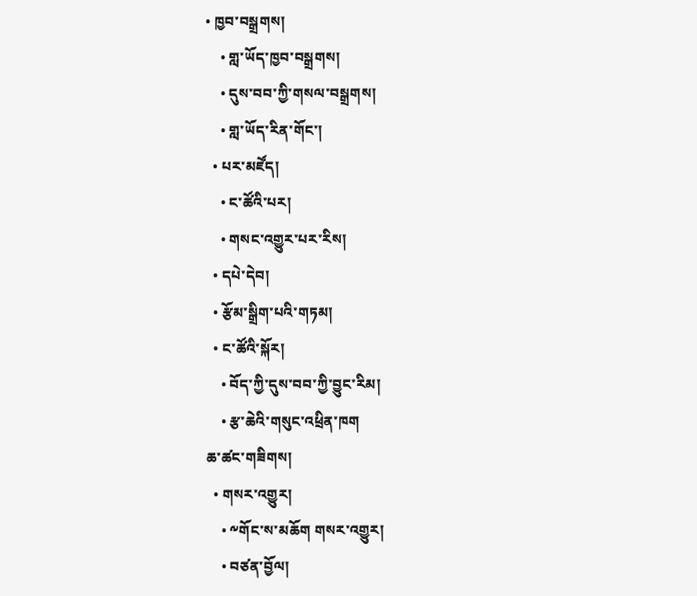• ཁྱབ་བསྒྲགས།
    • གླ་ཡོད་ཁྱབ་བསྒྲགས།
    • དུས་བབ་ཀྱི་གསལ་བསྒྲགས།
    • གླ་ཡོད་རིན་གོང་།
  • པར་མཛོད།
    • ང་ཚོའི་པར།
    • གསང་འགྱུར་པར་རིས།
  • དཔེ་དེབ།
  • རྩོམ་སྒྲིག་པའི་གཏམ།
  • ང་ཚོའི་སྐོར།
    • བོད་ཀྱི་དུས་བབ་ཀྱི་བྱུང་རིམ།
    • རྩ་ཆེའི་གསུང་འཕྲིན་ཁག
ཆ་ཚང་གཟིགས།
  • གསར་འགྱུར།
    • ༸གོང་ས་མཆོག གསར་འགྱུར།
    • བཙན་བྱོལ།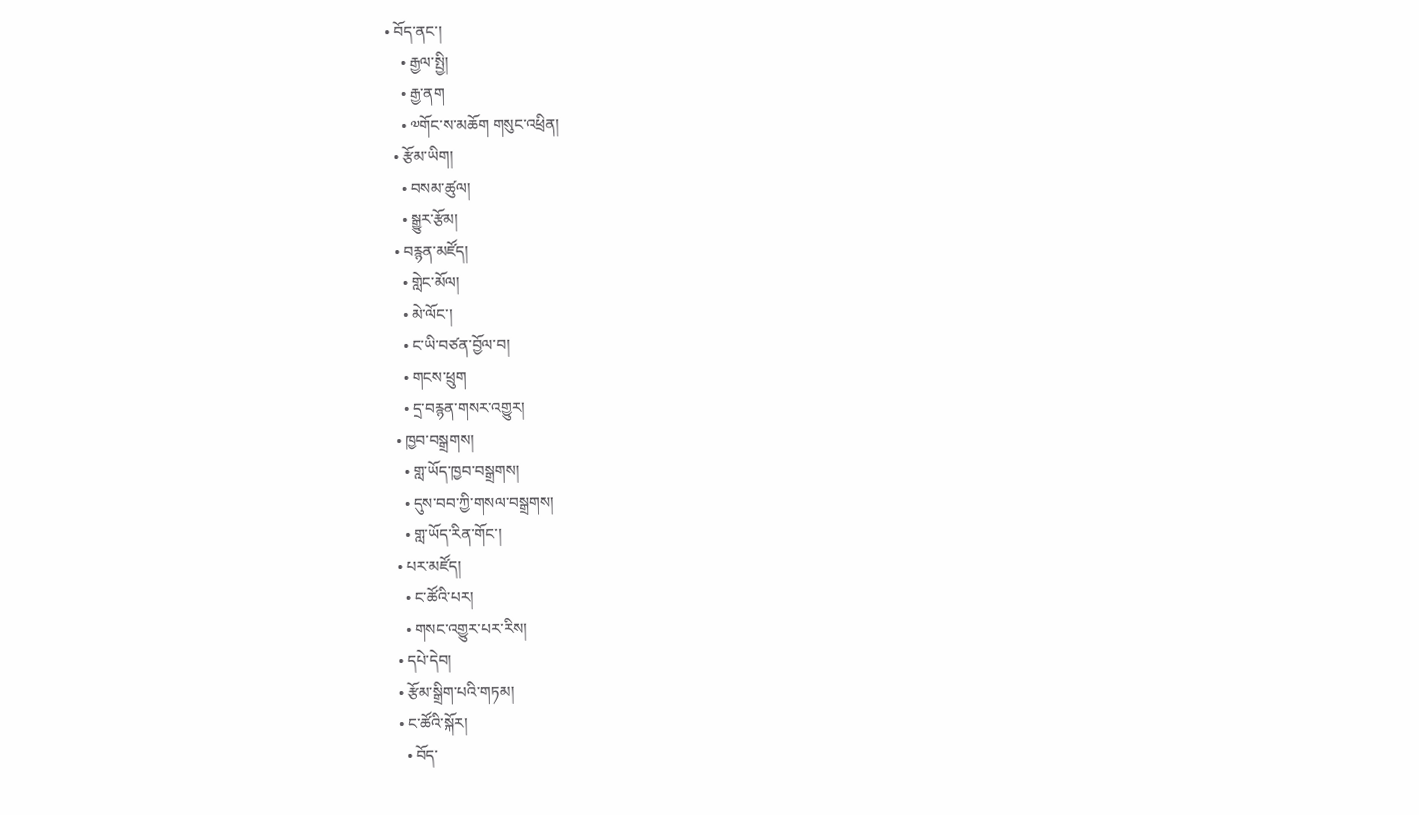• བོད་ནང་།
    • རྒྱལ་སྤྱི།
    • རྒྱ་ནག
    • ༧གོང་ས་མཆོག གསུང་འཕྲིན།
  • རྩོམ་ཡིག།
    • བསམ་ཚུལ།
    • སྒྱུར་རྩོམ།
  • བརྙན་མཛོད།
    • གླེང་མོལ།
    • མེ་ལོང་།
    • ང་ཡི་བཙན་བྱོལ་བ།
    • གངས་ཕྲུག
    • དྲ་བརྙན་གསར་འགྱུར།
  • ཁྱབ་བསྒྲགས།
    • གླ་ཡོད་ཁྱབ་བསྒྲགས།
    • དུས་བབ་ཀྱི་གསལ་བསྒྲགས།
    • གླ་ཡོད་རིན་གོང་།
  • པར་མཛོད།
    • ང་ཚོའི་པར།
    • གསང་འགྱུར་པར་རིས།
  • དཔེ་དེབ།
  • རྩོམ་སྒྲིག་པའི་གཏམ།
  • ང་ཚོའི་སྐོར།
    • བོད་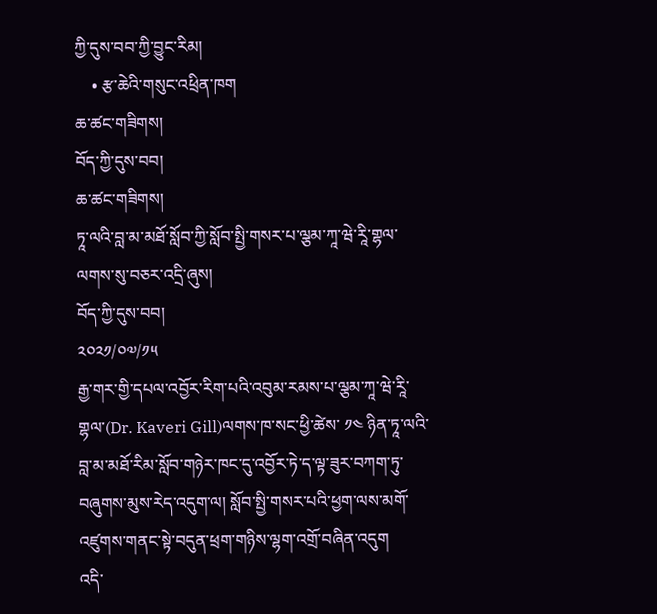ཀྱི་དུས་བབ་ཀྱི་བྱུང་རིམ།
    • རྩ་ཆེའི་གསུང་འཕྲིན་ཁག
ཆ་ཚང་གཟིགས།
བོད་ཀྱི་དུས་བབ།
ཆ་ཚང་གཟིགས།
ཏཱ་ལའི་བླ་མ་མཐོ་སློབ་ཀྱི་སློབ་སྤྱི་གསར་པ་ལྕམ་ཀཱ་ཝེ་རཱི་གྷལ་ལགས་སུ་བཅར་འདྲི་ཞུས།
བོད་ཀྱི་དུས་བབ།
༢༠༢༡/༠༧/༡༥
རྒྱ་གར་གྱི་དཔལ་འབྱོར་རིག་པའི་འབུམ་རམས་པ་ལྕམ་ཀཱ་ཝེ་རཱི་གྷལ་(Dr. Kaveri Gill)ལགས་ཁ་སང་ཕྱི་ཚེས་ ༡༤ ཉིན་ཏཱ་ལའི་བླ་མ་མཐོ་རིམ་སློབ་གཉེར་ཁང་དུ་འབྱོར་ཏེ་ད་ལྟ་ཟུར་བཀག་ཏུ་བཞུགས་མུས་རེད་འདུག་ལ། སློབ་སྤྱི་གསར་པའི་ཕྱག་ལས་མགོ་འཛུགས་གནང་སྟེ་བདུན་ཕྲག་གཉིས་ལྷག་འགྲོ་བཞིན་འདུག
འདི་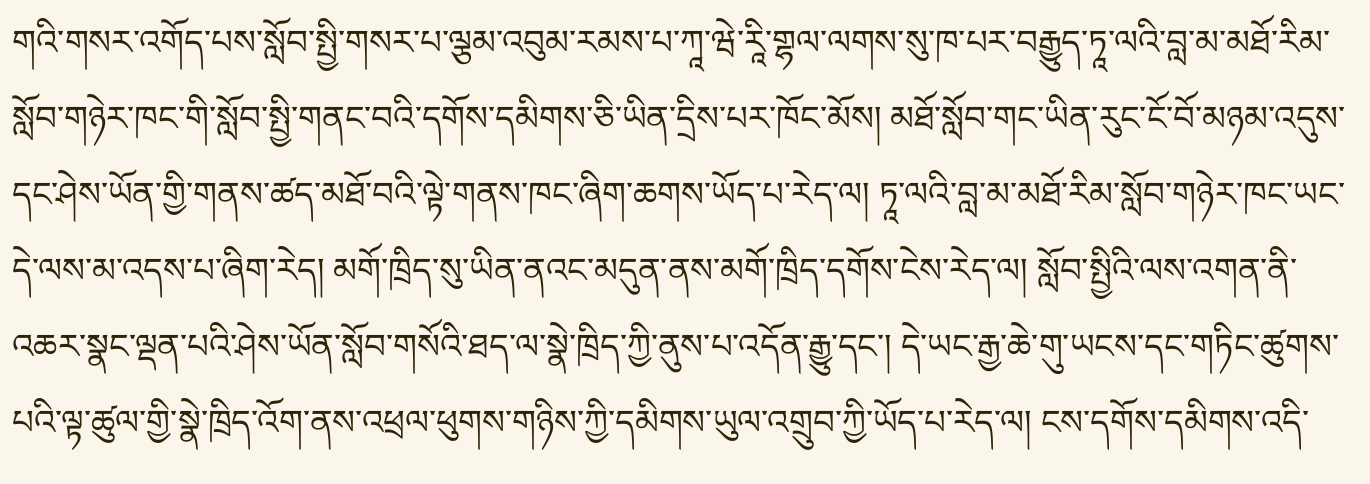གའི་གསར་འགོད་པས་སློབ་སྤྱི་གསར་པ་ལྕམ་འབུམ་རམས་པ་ཀཱ་ཝེ་རཱི་གྷལ་ལགས་སུ་ཁ་པར་བརྒྱུད་ཏཱ་ལའི་བླ་མ་མཐོ་རིམ་སློབ་གཉེར་ཁང་གི་སློབ་སྤྱི་གནང་བའི་དགོས་དམིགས་ཅི་ཡིན་དྲིས་པར་ཁོང་མོས། མཐོ་སློབ་གང་ཡིན་རུང་ངོ་བོ་མཉམ་འདུས་དང་ཤེས་ཡོན་གྱི་གནས་ཚད་མཐོ་བའི་ལྟེ་གནས་ཁང་ཞིག་ཆགས་ཡོད་པ་རེད་ལ། ཏཱ་ལའི་བླ་མ་མཐོ་རིམ་སློབ་གཉེར་ཁང་ཡང་དེ་ལས་མ་འདས་པ་ཞིག་རེད། མགོ་ཁྲིད་སུ་ཡིན་ནའང་མདུན་ནས་མགོ་ཁྲིད་དགོས་ངེས་རེད་ལ། སློབ་སྤྱིའི་ལས་འགན་ནི་འཆར་སྣང་ལྡན་པའི་ཤེས་ཡོན་སློབ་གསོའི་ཐད་ལ་སྣེ་ཁྲིད་ཀྱི་ནུས་པ་འདོན་རྒྱུ་དང་། དེ་ཡང་རྒྱ་ཆེ་གུ་ཡངས་དང་གཏིང་ཚུགས་པའི་ལྟ་ཚུལ་གྱི་སྣེ་ཁྲིད་འོག་ནས་འཕྲལ་ཕུགས་གཉིས་ཀྱི་དམིགས་ཡུལ་འགྲུབ་ཀྱི་ཡོད་པ་རེད་ལ། ངས་དགོས་དམིགས་འདི་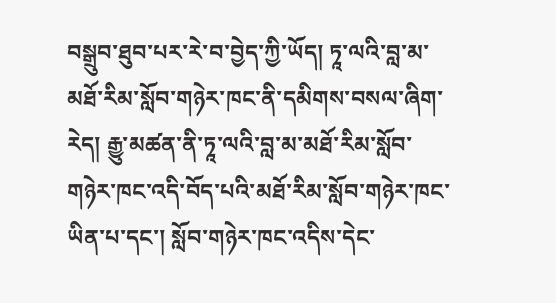བསྒྲུབ་ཐུབ་པར་རེ་བ་བྱེད་ཀྱི་ཡོད། ཏཱ་ལའི་བླ་མ་མཐོ་རིམ་སློབ་གཉེར་ཁང་ནི་དམིགས་བསལ་ཞིག་རེད། རྒྱུ་མཚན་ནི་ཏཱ་ལའི་བླ་མ་མཐོ་རིམ་སློབ་གཉེར་ཁང་འདི་བོད་པའི་མཐོ་རིམ་སློབ་གཉེར་ཁང་ཡིན་པ་དང་། སློབ་གཉེར་ཁང་འདིས་དེང་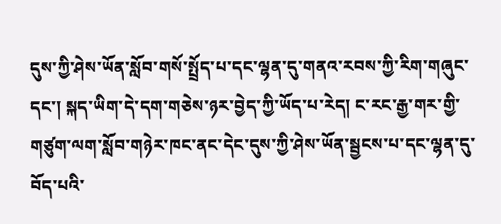དུས་ཀྱི་ཤེས་ཡོན་སློབ་གསོ་སྤྲོད་པ་དང་ལྷན་དུ་གནའ་རབས་ཀྱི་རིག་གཞུང་དང་། སྐད་ཡིག་དེ་དག་གཅེས་ཉར་བྱེད་ཀྱི་ཡོད་པ་རེད། ང་རང་རྒྱ་གར་གྱི་གཙུག་ལག་སློབ་གཉེར་ཁང་ནང་དེང་དུས་ཀྱི་ཤེས་ཡོན་སྦྱངས་པ་དང་ལྷན་དུ་བོད་པའི་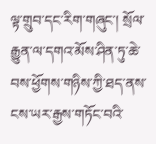ལྟ་གྲུབ་དང་རིག་གཞུང་། སྲོལ་རྒྱུན་ལ་དགའ་མོས་ཤིན་ཏུ་ཆེ་བས་ཕྱོགས་གཉིས་ཀྱི་ཐད་ནས་ངས་ཡར་རྒྱས་གཏོང་བའི་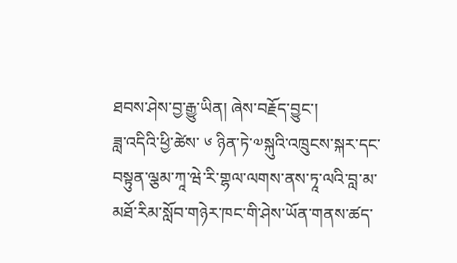ཐབས་ཤེས་བྱ་རྒྱུ་ཡིན། ཞེས་བརྗོད་བྱུང་།
ཟླ་འདིའི་ཕྱི་ཚེས་ ༦ ཉིན་ཏེ་༧སྐུའི་འཁྲུངས་སྐར་དང་བསྟུན་ལྕམ་ཀཱ་ཝེ་རི་གྷལ་ལགས་ནས་ཏཱ་ལའི་བླ་མ་མཐོ་རིམ་སློབ་གཉེར་ཁང་གི་ཤེས་ཡོན་གནས་ཚད་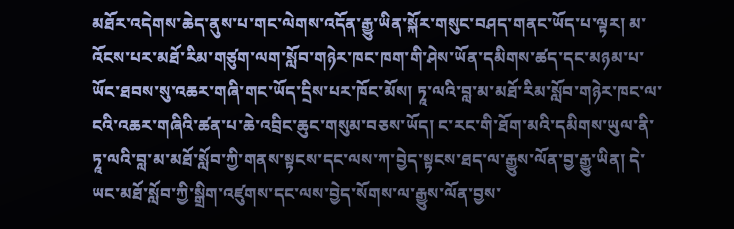མཐོར་འདེགས་ཆེད་ནུས་པ་གང་ལེགས་འདོན་རྒྱུ་ཡིན་སྐོར་གསུང་བཤད་གནང་ཡོད་པ་ལྟར། མ་འོངས་པར་མཐོ་རིམ་གཙུག་ལག་སློབ་གཉེར་ཁང་ཁག་གི་ཤེས་ཡོན་དམིགས་ཚད་དང་མཉམ་པ་ཡོང་ཐབས་སུ་འཆར་གཞི་གང་ཡོད་དྲིས་པར་ཁོང་མོས། ཏཱ་ལའི་བླ་མ་མཐོ་རིམ་སློབ་གཉེར་ཁང་ལ་ངའི་འཆར་གཞིའི་ཚན་པ་ཆེ་འབྲིང་ཆུང་གསུམ་བཅས་ཡོད། ང་རང་གི་ཐོག་མའི་དམིགས་ཡུལ་ནི་ཏཱ་ལའི་བླ་མ་མཐོ་སློབ་ཀྱི་གནས་སྟངས་དང་ལས་ཀ་བྱེད་སྟངས་ཐད་ལ་རྒྱུས་ལོན་བྱ་རྒྱུ་ཡིན། དེ་ཡང་མཐོ་སློབ་ཀྱི་སྒྲིག་འཛུགས་དང་ལས་བྱེད་སོགས་ལ་རྒྱུས་ལོན་བྱས་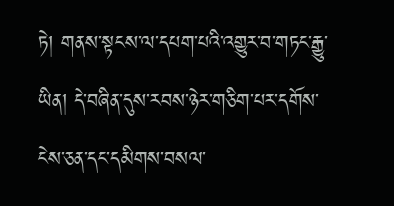ཏེ། གནས་སྟངས་ལ་དཔག་པའི་འགྱུར་བ་གཏང་རྒྱུ་ཡིན། དེ་བཞིན་དུས་རབས་ཉེར་གཅིག་པར་དགོས་ངེས་ཅན་དང་དམིགས་བསལ་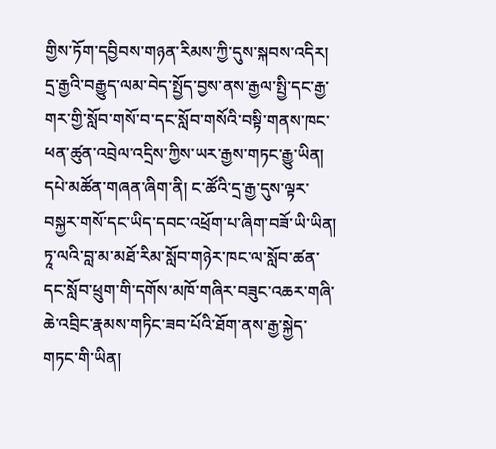གྱིས་ཏོག་དབྱིབས་གཉན་རིམས་ཀྱི་དུས་སྐབས་འདིར། དྲ་རྒྱའི་བརྒྱུད་ལམ་བེད་སྤྱོད་བྱས་ནས་རྒྱལ་སྤྱི་དང་རྒྱ་གར་གྱི་སློབ་གསོ་བ་དང་སློབ་གསོའི་བསྟི་གནས་ཁང་ཕན་ཚུན་འབྲེལ་འདྲིས་ཀྱིས་ཡར་རྒྱས་གཏང་རྒྱུ་ཡིན། དཔེ་མཚོན་གཞན་ཞིག་ནི། ང་ཚོའི་དྲ་རྒྱ་དུས་ལྟར་བསྐྱར་གསོ་དང་ཡིད་དབང་འཕྲོག་པ་ཞིག་བཟོ་ཡི་ཡིན། ཏཱ་ལའི་བླ་མ་མཐོ་རིམ་སློབ་གཉེར་ཁང་ལ་སློབ་ཚན་དང་སློབ་ཕྲུག་གི་དགོས་མཁོ་གཞིར་བཟུང་འཆར་གཞི་ཆེ་འབྲིང་རྣམས་གཏིང་ཟབ་པོའི་ཐོག་ནས་རྒྱ་སྐྱེད་གཏང་གི་ཡིན།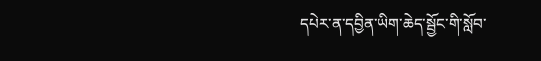དཔེར་ན་དབྱིན་ཡིག་ཆེད་སྦྱོང་གི་སློབ་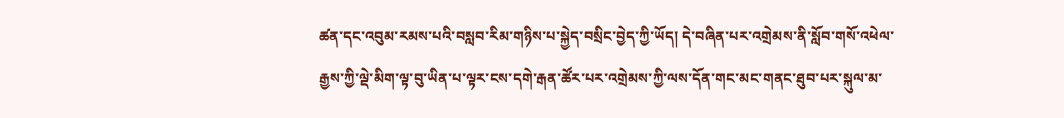ཚན་དང་འབུམ་རམས་པའི་བསླབ་རིམ་གཉིས་པ་སྐྱེད་བསྲིང་བྱེད་ཀྱི་ཡོད། དེ་བཞིན་པར་འགྲེམས་ནི་སློབ་གསོ་འཕེལ་རྒྱས་ཀྱི་ལྡེ་མིག་ལྟ་བུ་ཡིན་པ་ལྟར་ངས་དགེ་རྒན་ཚོར་པར་འགྲེམས་ཀྱི་ལས་དོན་གང་མང་གནང་ཐུབ་པར་སྐུལ་མ་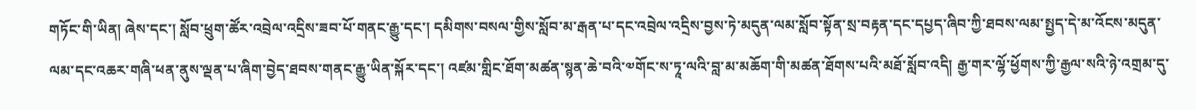གཏོང་གི་ཡིན། ཞེས་དང་། སློབ་ཕྲུག་ཚོར་འབྲེལ་འདྲིས་ཟབ་པོ་གནང་རྒྱུ་དང་། དམིགས་བསལ་གྱིས་སློབ་མ་རྒན་པ་དང་འབྲེལ་འདྲིས་བྱས་ཏེ་མདུན་ལམ་སློབ་སྟོན་སྲ་བརྟན་དང་དཔྱད་ཞིབ་ཀྱི་ཐབས་ལམ་སྤྱད་དེ་མ་འོངས་མདུན་ལམ་དང་འཆར་གཞི་ཕན་ནུས་ལྡན་པ་ཞིག་བྱེད་ཐབས་གནང་རྒྱུ་ཡིན་སྐོར་དང་། འཛམ་གླིང་ཐོག་མཚན་སྙན་ཆེ་བའི་༧གོང་ས་ཏཱ་ལའི་བླ་མ་མཆོག་གི་མཚན་ཐོགས་པའི་མཐོ་སློབ་འདི། རྒྱ་གར་ལྷོ་ཕྱོགས་ཀྱི་རྒྱལ་སའི་ཉེ་འགྲམ་དུ་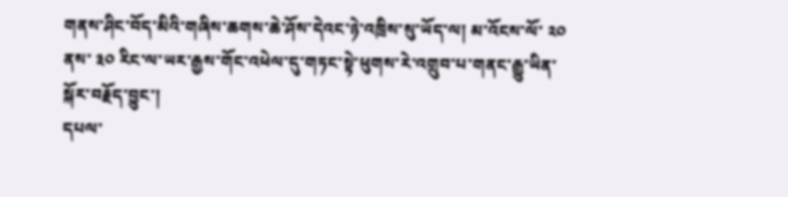གནས་ཤིང་བོད་མིའི་གཞིས་ཆགས་ཆེ་ཤོས་དེའང་ཉེ་འཁྲིས་སུ་ཡོད་ལ། མ་འོངས་ལོ་ ༢༠ ནས་ ༣༠ རིང་ལ་ཡར་རྒྱས་གོང་འཕེལ་དུ་གཏང་སྟེ་ཕུགས་རེ་འགྲུབ་པ་གནང་རྒྱུ་ཡིན་སྐོར་བརྗོད་བྱུང་།
དཔལ་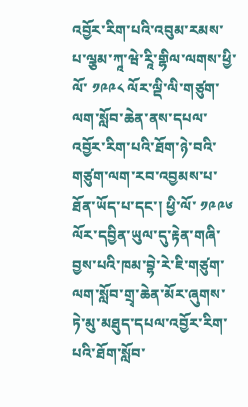འབྱོར་རིག་པའི་འབུམ་རམས་པ་ལྕམ་ཀཱ་ཝེ་རཱི་གྷིལ་ལགས་ཕྱི་ལོ་ ༡༩༩༨ ལོར་ལྡི་ལི་གཙུག་ལག་སློབ་ཆེན་ནས་དཔལ་འབྱོར་རིག་པའི་ཐོག་ཉེ་བའི་གཙུག་ལག་རབ་འབྱམས་པ་ཐོན་ཡོད་པ་དང་། ཕྱི་ལོ་ ༡༩༩༦ ལོར་དབྱིན་ཡུལ་དུ་རྟེན་གཞི་བྱས་པའི་ཁམ་བྷེ་རེ་ཇི་གཙུག་ལག་སློབ་གྲྭ་ཆེན་མོར་ཞུགས་ཏེ་མུ་མཐུད་དཔལ་འབྱོར་རིག་པའི་ཐོག་སློབ་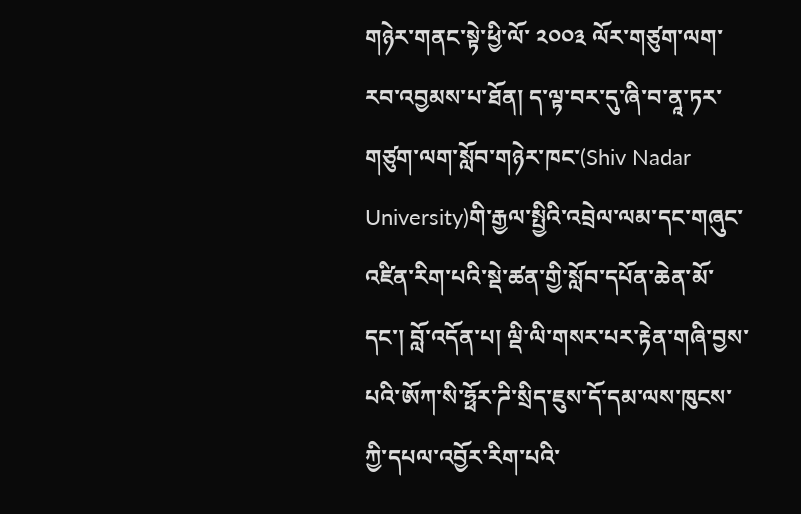གཉེར་གནང་སྟེ་ཕྱི་ལོ་ ༢༠༠༣ ལོར་གཙུག་ལག་རབ་འབྱམས་པ་ཐོན། ད་ལྟ་བར་དུ་ཞི་བ་ནཱ་ཏར་གཙུག་ལག་སློབ་གཉེར་ཁང་(Shiv Nadar University)གི་རྒྱལ་སྤྱིའི་འབྲེལ་ལམ་དང་གཞུང་འཛིན་རིག་པའི་སྡེ་ཚན་གྱི་སློབ་དཔོན་ཆེན་མོ་དང་། བློ་འདོན་པ། ལྡི་ལི་གསར་པར་རྟེན་གཞི་བྱས་པའི་ཨོཀ་སི་ཧྥོར་ཌི་སྲིད་ཇུས་དོ་དམ་ལས་ཁུངས་ཀྱི་དཔལ་འབྱོར་རིག་པའི་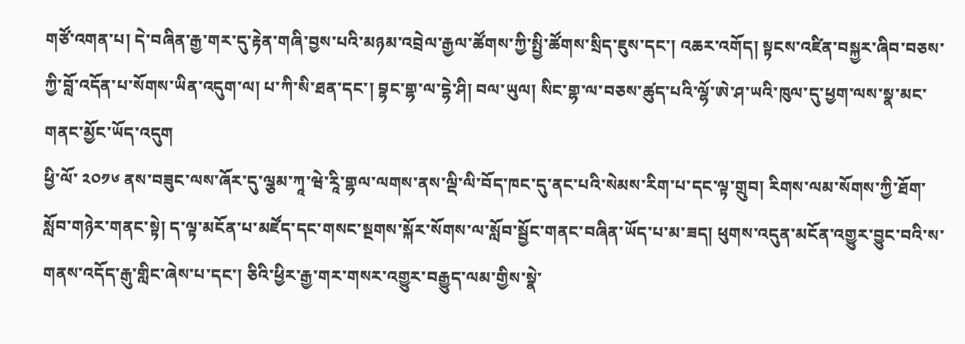གཙོ་འགན་པ། དེ་བཞིན་རྒྱ་གར་དུ་རྟེན་གཞི་བྱས་པའི་མཉམ་འབྲེལ་རྒྱལ་ཚོགས་ཀྱི་སྤྱི་ཚོགས་སྲིད་ཇུས་དང་། འཆར་འགོད། སྟངས་འཛིན་བསྐྱར་ཞིབ་བཅས་ཀྱི་བློ་འདོན་པ་སོགས་ཡིན་འདུག་ལ། པ་ཀི་སི་ཐན་དང་། བྷང་གྷ་ལ་དྷེ་ཤི། བལ་ཡུལ། སིང་གྷ་ལ་བཅས་ཚུད་པའི་ལྷོ་ཨེ་ཤ་ཡའི་ཁུལ་དུ་ཕྱག་ལས་སྣ་མང་གནང་མྱོང་ཡོད་འདུག
ཕྱི་ལོ་ ༢༠༡༦ ནས་བཟུང་ལས་ཞོར་དུ་ལྕམ་ཀཱ་ཝེ་རཱི་གྷལ་ལགས་ནས་ལྡི་ལི་བོད་ཁང་དུ་ནང་པའི་སེམས་རིག་པ་དང་ལྟ་གྲུབ། རིགས་ལམ་སོགས་ཀྱི་ཐོག་སློབ་གཉེར་གནང་སྟེ། ད་ལྟ་མངོན་པ་མཛོད་དང་གསང་སྔགས་སྐོར་སོགས་ལ་སློབ་སྦྱོང་གནང་བཞིན་ཡོད་པ་མ་ཟད། ཕུགས་འདུན་མངོན་འགྱུར་བྱུང་བའི་ས་གནས་འདོད་རྒུ་གླིང་ཞེས་པ་དང་། ཅིའི་ཕྱིར་རྒྱ་གར་གསར་འགྱུར་བརྒྱུད་ལམ་གྱིས་སྣེ་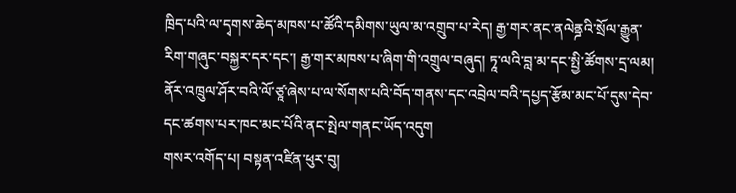ཁྲིད་པའི་ལ་དྭགས་ཆེད་མཁས་པ་ཚོའི་དམིགས་ཡུལ་མ་འགྲུབ་པ་རེད། རྒྱ་གར་ནང་ནལེནྜའི་སྲོལ་རྒྱུན་རིག་གཞུང་བསྐྱར་དར་དང་། རྒྱ་གར་མཁས་པ་ཞིག་གི་འགྲུལ་བཞུད། ཏཱ་ལའི་བླ་མ་དང་སྤྱི་ཚོགས་དྲ་ལམ། ནོར་འཁྲུལ་ཤོར་བའི་ལོ་ཙཱ་ཞེས་པ་ལ་སོགས་པའི་བོད་གནས་དང་འབྲེལ་བའི་དཔྱད་རྩོམ་མང་པོ་དུས་དེབ་དང་ཚགས་པར་ཁང་མང་པོའི་ནང་སྤེལ་གནང་ཡོད་འདུག
གསར་འགོད་པ། བསྟན་འཛིན་ཕུར་བུ།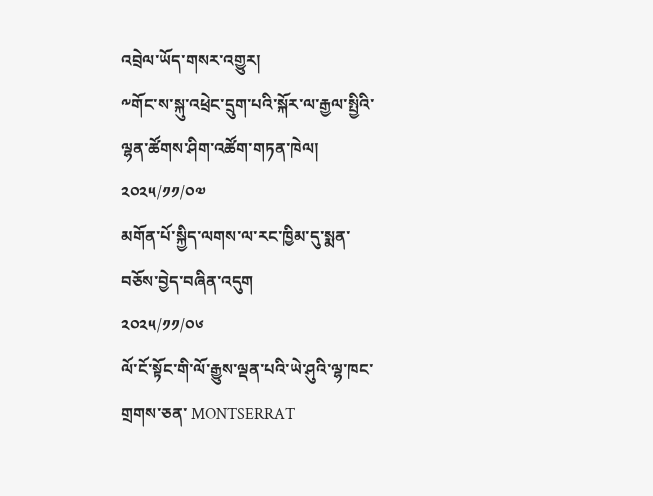འབྲེལ་ཡོད་གསར་འགྱུར།
༸གོང་ས་སྐུ་འཕྲེང་དྲུག་པའི་སྐོར་ལ་རྒྱལ་སྤྱིའི་ལྷན་ཚོགས་ཤིག་འཚོག་གཏན་ཁེལ།
༢༠༢༥/༡༡/༠༧
མགོན་པོ་སྐྱིད་ལགས་ལ་རང་ཁྱིམ་དུ་སྨན་བཅོས་བྱེད་བཞིན་འདུག
༢༠༢༥/༡༡/༠༦
ལོ་ངོ་སྟོང་གི་ལོ་རྒྱུས་ལྡན་པའི་ཡེ་ཤུའི་ལྷ་ཁང་གྲགས་ཅན་ MONTSERRAT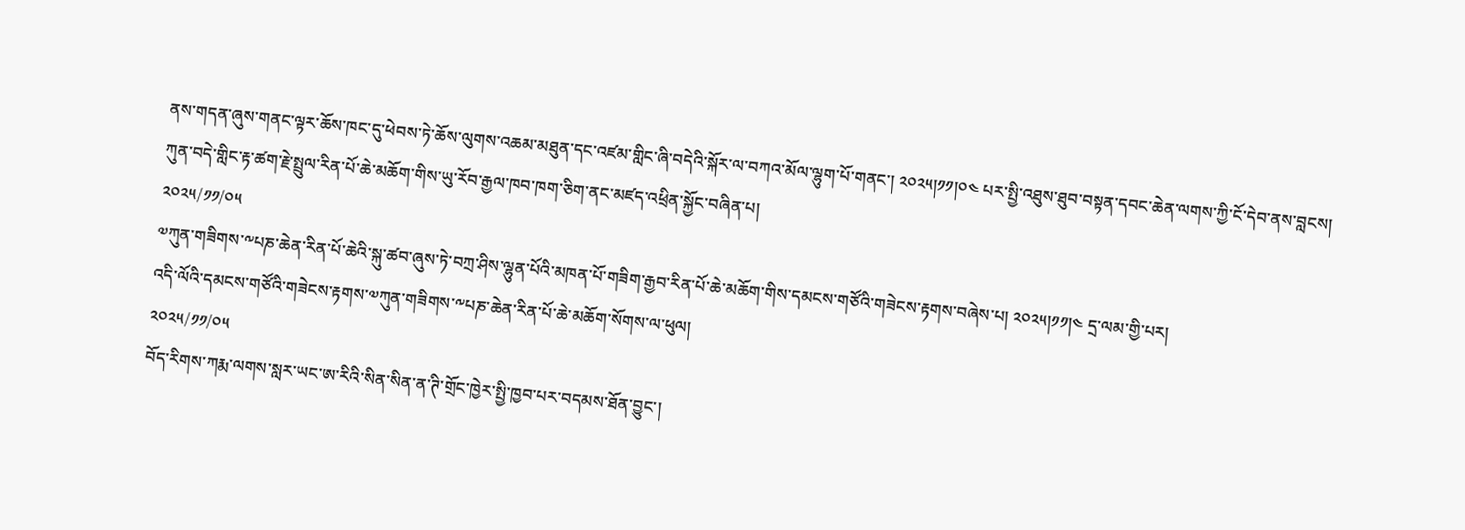ནས་གདན་ཞུས་གནང་ལྟར་ཆོས་ཁང་དུ་ཕེབས་ཏེ་ཆོས་ལུགས་འཆམ་མཐུན་དང་འཛམ་གླིང་ཞི་བདེའི་སྐོར་ལ་བཀའ་མོལ་ལྷུག་པོ་གནང་། ༢༠༢༥།༡༡།༠༤ པར་སྤྱི་འཐུས་ཐུབ་བསྟན་དབང་ཆེན་ལགས་ཀྱི་ངོ་དེབ་ནས་བླངས།
ཀུན་བདེ་གླིང་རྟ་ཚག་རྗེ་སྤྲུལ་རིན་པོ་ཆེ་མཆོག་གིས་ཡུ་རོབ་རྒྱལ་ཁབ་ཁག་ཅིག་ནང་མཛད་འཕྲིན་སྐྱོང་བཞིན་པ།
༢༠༢༥/༡༡/༠༥
༧ཀུན་གཟིགས་༸པཎ་ཆེན་རིན་པོ་ཆེའི་སྐུ་ཚབ་ཞུས་ཏེ་བཀྲ་ཤིས་ལྷུན་པོའི་མཁན་པོ་གཟིག་རྒྱབ་རིན་པོ་ཆེ་མཆོག་གིས་དམངས་གཙོའི་གཟེངས་རྟགས་བཞེས་པ། ༢༠༢༥།༡༡།༤ དྲ་ལམ་གྱི་པར།
འདི་ལོའི་དམངས་གཙོའི་གཟེངས་རྟགས་༧ཀུན་གཟིགས་༸པཎ་ཆེན་རིན་པོ་ཆེ་མཆོག་སོགས་ལ་ཕུལ།
༢༠༢༥/༡༡/༠༥
བོད་རིགས་ཀརྨ་ལགས་སླར་ཡང་ཨ་རིའི་སིན་སིན་ན་ཊི་གྲོང་ཁྱེར་སྤྱི་ཁྱབ་པར་བདམས་ཐོན་བྱུང་།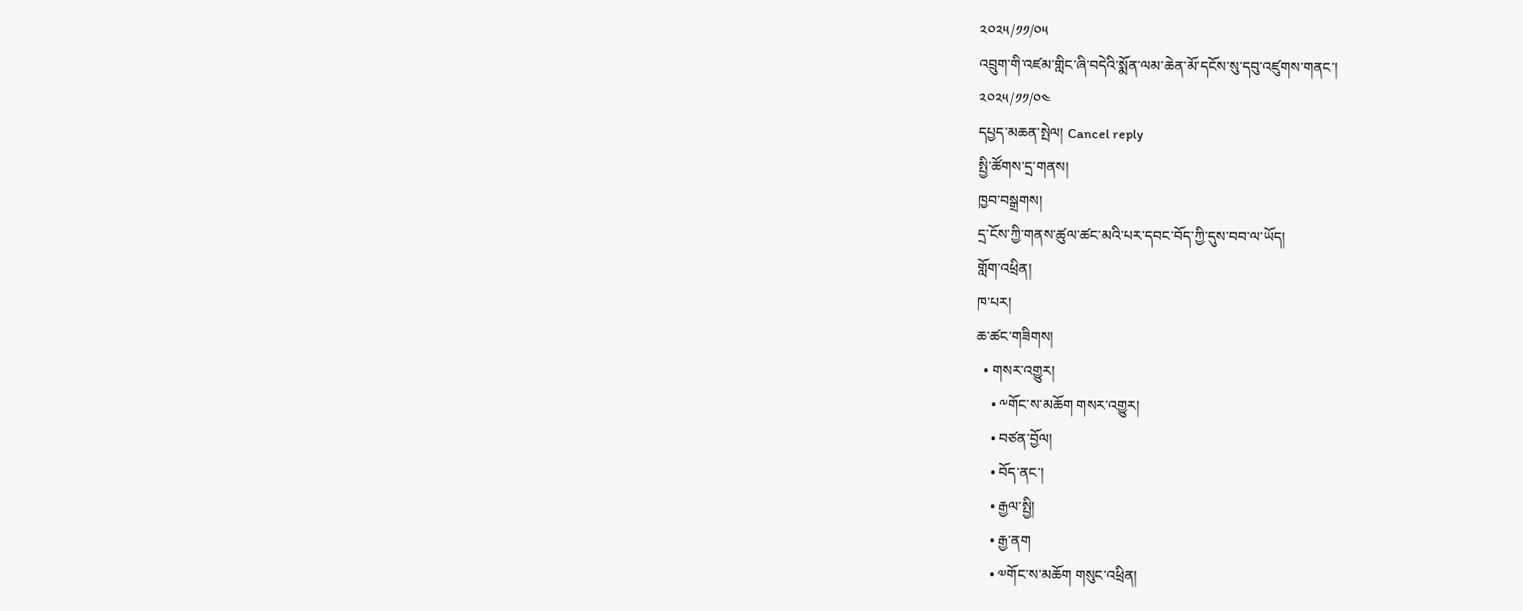༢༠༢༥/༡༡/༠༥
འབྲུག་གི་འཛམ་གླིང་ཞི་བདེའི་སྨོན་ལམ་ཆེན་མོ་དངོས་སུ་དབུ་འཛུགས་གནང་།
༢༠༢༥/༡༡/༠༤
དཔྱད་མཆན་སྤེལ། Cancel reply
སྤྱི་ཚོགས་དྲ་གནས།
ཁྱབ་བསྒྲགས།
དྲ་ངོས་ཀྱི་གནས་ཚུལ་ཚང་མའི་པར་དབང་བོད་ཀྱི་དུས་བབ་ལ་ཡོད།
གློག་འཕྲིན།
ཁ་པར།
ཆ་ཚང་གཟིགས།
  • གསར་འགྱུར།
    • ༸གོང་ས་མཆོག གསར་འགྱུར།
    • བཙན་བྱོལ།
    • བོད་ནང་།
    • རྒྱལ་སྤྱི།
    • རྒྱ་ནག
    • ༧གོང་ས་མཆོག གསུང་འཕྲིན།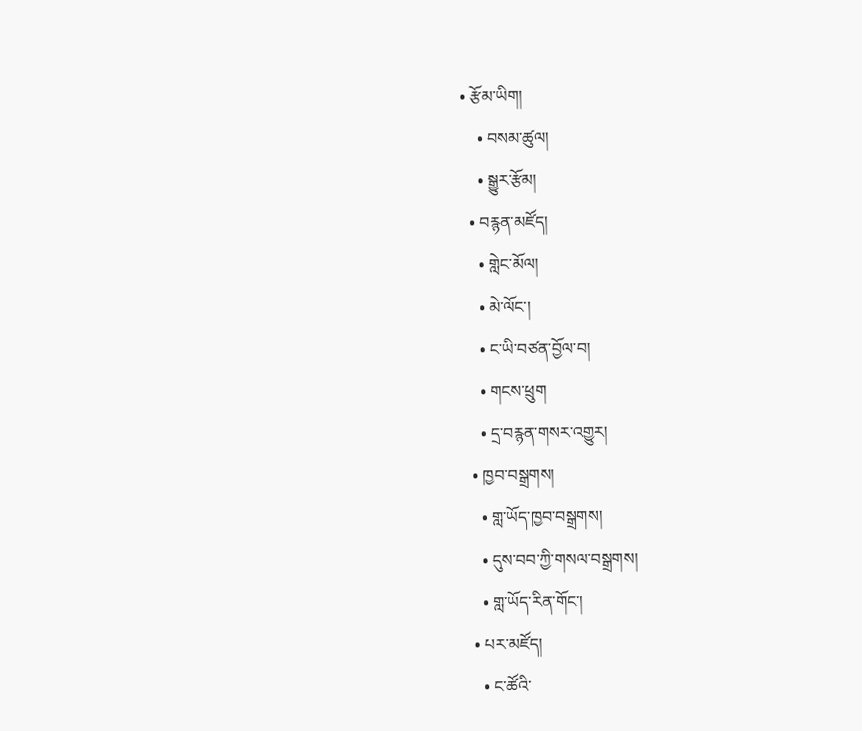• རྩོམ་ཡིག།
    • བསམ་ཚུལ།
    • སྒྱུར་རྩོམ།
  • བརྙན་མཛོད།
    • གླེང་མོལ།
    • མེ་ལོང་།
    • ང་ཡི་བཙན་བྱོལ་བ།
    • གངས་ཕྲུག
    • དྲ་བརྙན་གསར་འགྱུར།
  • ཁྱབ་བསྒྲགས།
    • གླ་ཡོད་ཁྱབ་བསྒྲགས།
    • དུས་བབ་ཀྱི་གསལ་བསྒྲགས།
    • གླ་ཡོད་རིན་གོང་།
  • པར་མཛོད།
    • ང་ཚོའི་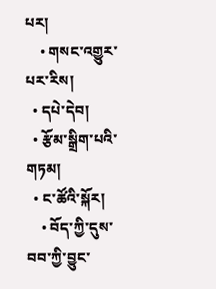པར།
    • གསང་འགྱུར་པར་རིས།
  • དཔེ་དེབ།
  • རྩོམ་སྒྲིག་པའི་གཏམ།
  • ང་ཚོའི་སྐོར།
    • བོད་ཀྱི་དུས་བབ་ཀྱི་བྱུང་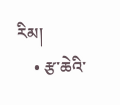རིམ།
    • རྩ་ཆེའི་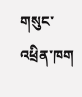གསུང་འཕྲིན་ཁག